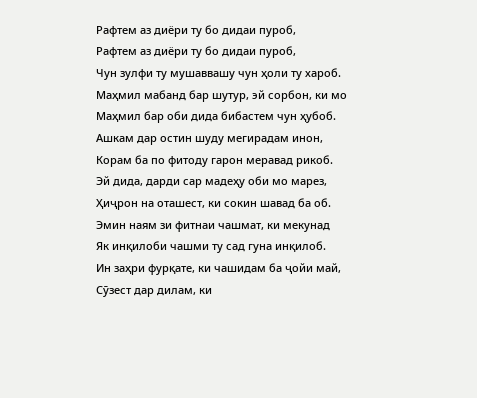Рафтем аз диёри ту бо дидаи пуроб,
Рафтем аз диёри ту бо дидаи пуроб,
Чун зулфи ту мушаввашу чун ҳоли ту хароб.
Маҳмил мабанд бар шутур, эй сорбон, ки мо
Маҳмил бар оби дида бибастем чун ҳубоб.
Ашкам дар остин шуду мегирадам инон,
Корам ба по фитоду гарон меравад рикоб.
Эй дида, дарди сар мадеҳу оби мо марез,
Ҳиҷрон на оташест, ки сокин шавад ба об.
Эмин наям зи фитнаи чашмат, ки мекунад
Як инқилоби чашми ту сад гуна инқилоб.
Ин заҳри фурқате, ки чашидам ба ҷойи май,
Сӯзест дар дилам, ки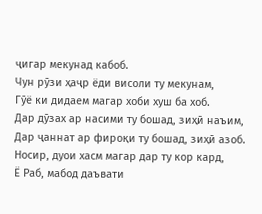ҷигар мекунад кабоб.
Чун рӯзи ҳаҷр ёди висоли ту мекунам,
Гӯё ки дидаем магар хоби хуш ба хоб.
Дар дӯзах ар насими ту бошад, зиҳӣ наъим,
Дар ҷаннат ар фироқи ту бошад, зиҳӣ азоб.
Носир, дуои хасм магар дар ту кор кард,
Ё Раб, мабод даъвати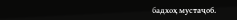бадхоҳ мустаҷоб.